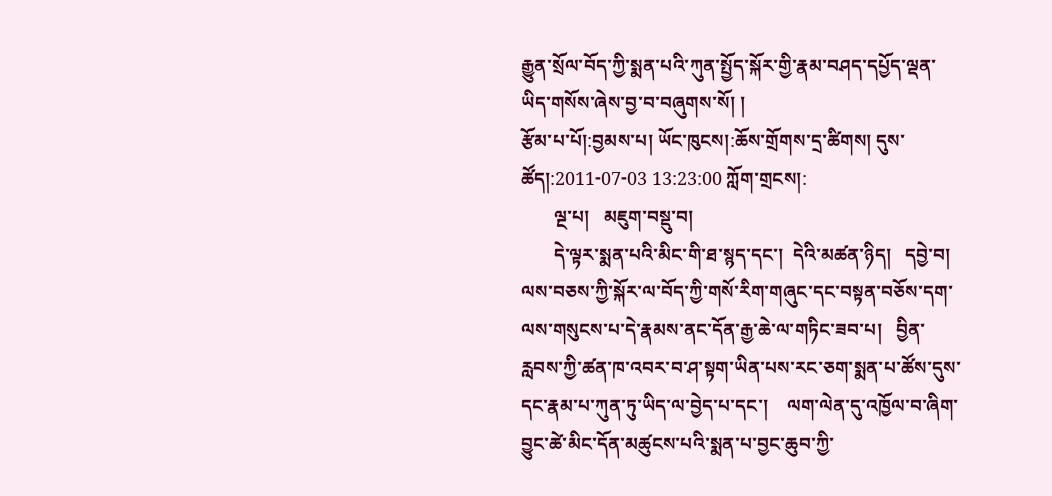རྒྱུན་སྲོལ་བོད་ཀྱི་སྨན་པའི་ཀུན་སྤྱོད་སྐོར་གྱི་རྣམ་བཤད་དཔྱོད་ལྡན་ཡིད་གསོས་ཞེས་བྱ་བ་བཞུགས་སོ། །
རྩོམ་པ་པོ།:བྱམས་པ། ཡོང་ཁུངས།:ཆོས་གྲོགས་དྲ་ཚིགས། དུས་ཚོད།:2011-07-03 13:23:00 ཀློག་གྲངས།:
       ལྔ་པ།   མཇུག་བསྡུ་བ།
       དེ་ལྟར་སྨན་པའི་མིང་གི་ཐ་སྙད་དང་།  དེའི་མཚན་ཉིད།   དབྱེ་བ།   ལས་བཅས་ཀྱི་སྐོར་ལ་བོད་ཀྱི་གསོ་རིག་གཞུང་དང་བསྟན་བཅོས་དག་ལས་གསུངས་པ་དེ་རྣམས་ནང་དོན་རྒྱ་ཆེ་ལ་གཏིང་ཟབ་པ།   བྱིན་རླབས་ཀྱི་ཚན་ཁ་འབར་བ་ཤ་སྟག་ཡིན་པས་རང་ཅག་སྨན་པ་ཚོས་དུས་དང་རྣམ་པ་ཀུན་ཏུ་ཡིད་ལ་བྱེད་པ་དང་།    ལག་ལེན་དུ་འཁྱོལ་བ་ཞིག་བྱུང་ཚེ་མིང་དོན་མཚུངས་པའི་སྨན་པ་བྱང་ཆུབ་ཀྱི་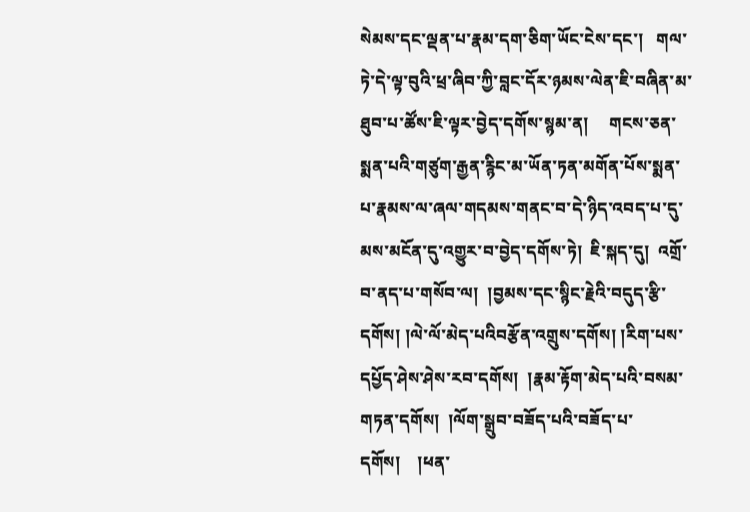སེམས་དང་ལྡན་པ་རྣམ་དག་ཅིག་ཡོང་ངེས་དང་།   གལ་ཏེ་དེ་ལྟ་བུའི་ཕྲ་ཞིབ་ཀྱི་བླང་དོར་ཉམས་ལེན་ཇི་བཞིན་མ་ཐུབ་པ་ཚོས་ཇི་ལྟར་བྱེད་དགོས་སྙམ་ན།     གངས་ཅན་སྨན་པའི་གཙུག་རྒྱན་རྙིང་མ་ཡོན་ཏན་མགོན་པོས་སྨན་པ་རྣམས་ལ་ཞལ་གདམས་གནང་བ་དེ་ཉིད་འབད་པ་དུ་མས་མངོན་དུ་འགྱུར་བ་བྱེད་དགོས་ཏེ།  ཇི་སྐད་དུ།  འགྲོ་བ་ནད་པ་གསོབ་ལ།  །བྱམས་དང་སྙིང་རྗེའི་བདུད་རྩི་དགོས། །ལེ་ལོ་མེད་པའིབརྩོན་འགྲུས་དགོས། །རིག་པས་དཔྱོད་ཤེས་ཤེས་རབ་དགོས།  །རྣམ་རྟོག་མེད་པའི་བསམ་གཏན་དགོས།  །ལོག་སྒྲུབ་བཟོད་པའི་བཟོད་པ་དགོས།    །ཕན་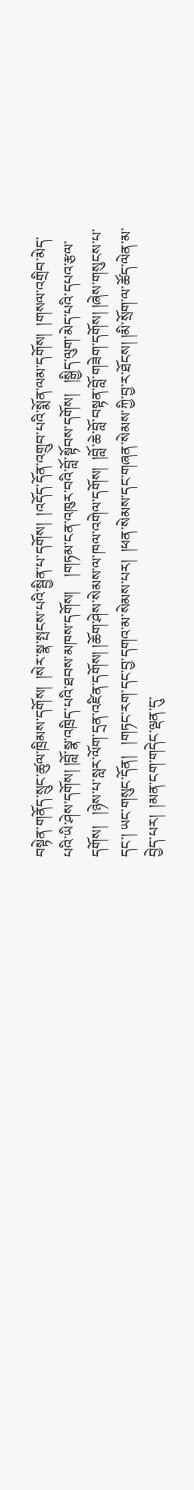བསྟེན་གནོད་སྲུང་ཚུལ་ཁྲིམས་དགོས།  །སེར་སྣ་སྤངས་པའི་སྦྱིན་པ་དགོས།  །འདོད་དོན་འགྲུབ་པའི་སྨོན་ལམ་དགོས།  །གསལ་འགྲིབ་མེད་པའི་ཡི་ཤེས་དགོས། །བློ་སྣ་འཁྲིད་པའི་ཐབས་མཁས་དགོས།    །གཏམ་ངན་འཁུར་བའི་བློ་སྟོབས་དགོས།   །སྒྱིད་ལུག་མེད་པའི་དཔའ་རྩལ་དགོས།   །ཉེས་པ་སླར་ལོག་དྲན་འཛིན་དགོས། །ཆོག་ཤེས་སེམས་ལ་ཁལ་འགེལ་དགོས།  །བློ་ཆེ་བློ་བསྟན་བློ་གཟེག་དགོས། །ཞེས་གསུངས་པ་དང་། ཡང་གསུང་དོན།   །གཏང་རག་དང་བྱ་དགའ་མ་སེམས་པར།  །ཕན་སེམས་དང་གཞན་སེམས་ཀྱི་བྱ་ར་ཐོངས། །མི་སྲོག་ལ་ཚོད་ལེན་མ་བྱེད་པར།  །མན་ངག་གདེང་ལྡན་དུ་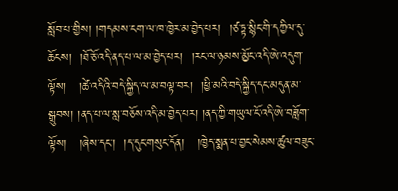སློབ་པ་གྱིས། །གདམས་ངག་ལ་ཁ་ཁྱེར་མ་བྱེད་པར།  །ཙ་ཏྟ་སྙིང་གི་དཀྱིལ་དུ་ཆོངས།  །ཐོ་ཅོ་འདི་ནད་པ་ལ་མ་བྱེད་པར།  །རང་ལ་ཉམས་མྱོང་འདི་ཨེ་འདུག་ལྟོས།   །ཚེ་འདིའི་བདེ་སྐྱིད་ལ་མ་བལྟ་བར།  །ཕྱི་མའི་བདེ་སྐྱིད་དང་མདུན་མ་སྒྲུབས། །ནད་པ་ལ་སླ་བཅོས་འདི་མ་བྱེད་པར། །ནད་ཀྱི་གཡུལ་ངོ་འདི་ཨེ་བཟློག་ལྟོས།   །ཞེས་དང་།  །ད་དུང་གསུང་དོན།   །ཁྱེད་སྨན་པ་བྱང་སེམས་ཚུལ་བཟུང་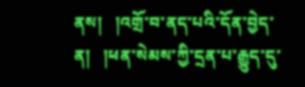ནས།   །འགྲོ་བ་ནད་པའི་དོན་བྱེད་ན།   །ཕན་སེམས་ཀྱི་དྲན་པ་རྒྱུད་དུ་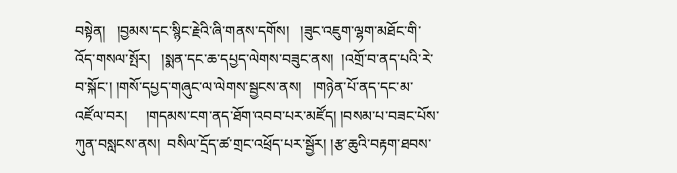བསྟེན།   །བྱམས་དང་སྙིང་རྗེའི་ཞི་གནས་དགོས།   །ཟུང་འཇུག་ལྷག་མཐོང་གི་འོད་གསལ་སྤོར།   །སྨན་དང་ཆ་དཔྱད་ལེགས་བཟུང་ནས།  །འགྲོ་བ་ནད་པའི་རེ་བ་སྐོང་། །གསོ་དཔྱད་གཞུང་ལ་ལེགས་སྦྱངས་ནས།   །གཉེན་པོ་ནད་དང་མ་འཛོལ་བར།     །གདམས་ངག་ནད་ཐོག་འབབ་པར་མཛོད། །བསམ་པ་བཟང་པོས་ཀུན་བསླངས་ནས།  བསིལ་དྲོད་ཚ་གྲང་འཕྲོད་པར་སྦྱོར། །རྩ་ཆུའི་བརྟག་ཐབས་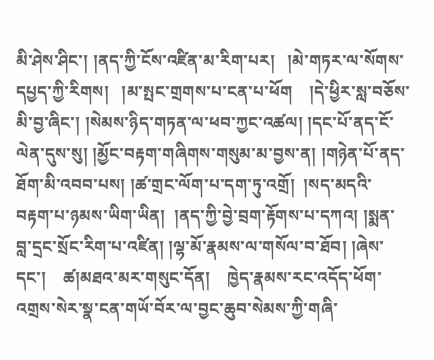མི་ཤེས་ཤིང་། །ནད་ཀྱི་ངོས་འཛིན་མ་རིག་པར།   །མེ་གཏར་ལ་སོགས་དཔྱད་ཀྱི་རིགས།   །མ་སྤང་གྲགས་པ་ངན་པ་ཕོག    །དེ་ཕྱིར་སླ་བཅོས་མི་བྱ་ཞིང་། །སེམས་ཉིད་གཏན་ལ་ཕབ་ཀྱང་འཚལ། །དང་པོ་ནད་ངོ་ལེན་དུས་སུ། །མྱོང་བརྟག་གཞིགས་གསུམ་མ་བྱས་ན། །གཉེན་པོ་ནད་ཐོག་མི་འབབ་པས། །ཚ་གྲང་ལོག་པ་དག་ཏུ་འགྲོ།  །སད་མདའི་བརྟག་པ་ཉམས་ཡིག་ཡིན།  །ནད་ཀྱི་བྱེ་བྲག་རྟོགས་པ་དཀའ། །སྨན་བླ་དྲང་སྲོང་རིག་པ་འཛིན། །ལྷ་མོ་རྣམས་ལ་གསོལ་བ་ཐོབ། །ཞེས་དང་།    ཚ།མཐའ་མར་གསུང་དོན།    ཁྱེད་རྣམས་རང་འདོད་ཕོག་འགྲས་སེར་སྣ་ངན་གཡོ་བོར་ལ་བྱང་ཆུབ་སེམས་ཀྱི་གཞི་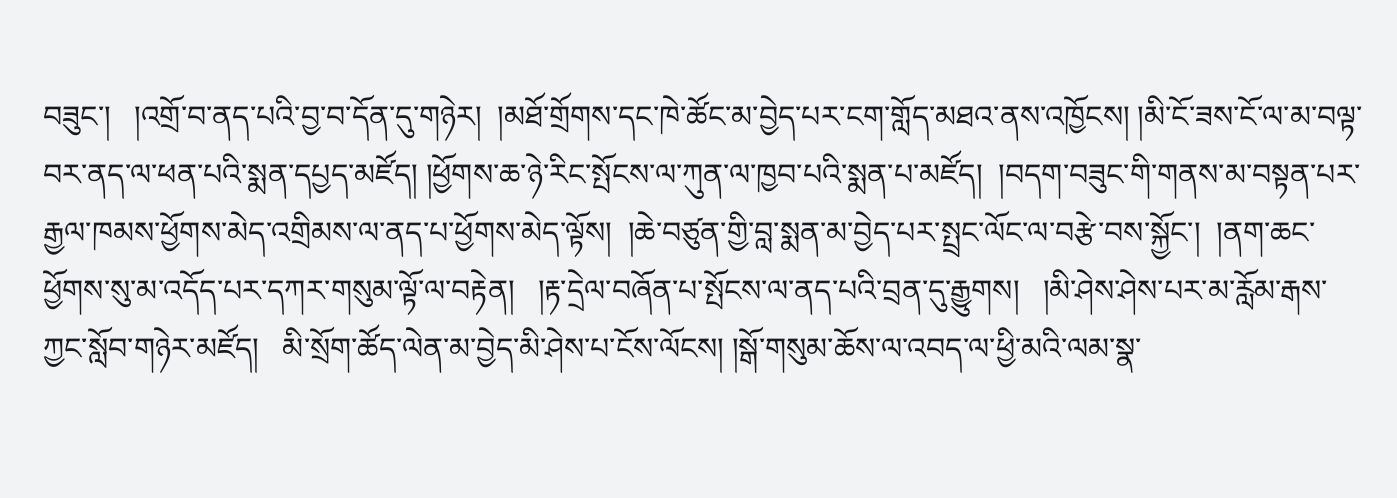བཟུང་།   །འགྲོ་བ་ནད་པའི་བྱ་བ་དོན་དུ་གཉེར།  །མཐོ་གྲོགས་དང་ཁེ་ཚོང་མ་བྱེད་པར་ངག་གློད་མཐའ་ནས་འཁྱོངས། །མི་ངོ་ཟས་ངོ་ལ་མ་བལྟ་བར་ནད་ལ་ཕན་པའི་སྨན་དཔྱད་མཛོད། །ཕྱོགས་ཆ་ཉེ་རིང་སྤོངས་ལ་ཀུན་ལ་ཁྱབ་པའི་སྨན་པ་མཛོད།  །བདག་བཟུང་གི་གནས་མ་བསྟན་པར་རྒྱལ་ཁམས་ཕྱོགས་མེད་འགྲིམས་ལ་ནད་པ་ཕྱོགས་མེད་ལྟོས།  །ཆེ་བཙུན་གྱི་བླ་སྨན་མ་བྱེད་པར་སྤྲང་ལོང་ལ་བརྩེ་བས་སྐྱོང་།  །ནག་ཆང་ཕྱོགས་སུ་མ་འདོད་པར་དཀར་གསུམ་ལྟོ་ལ་བརྟེན།   །རྟ་དྲེལ་བཞོན་པ་སྤོངས་ལ་ནད་པའི་བྲན་དུ་རྒྱུགས།   །མི་ཤེས་ཤེས་པར་མ་རློམ་རྒས་ཀྱང་སློབ་གཉེར་མཛོད།   མི་སྲོག་ཚོད་ལེན་མ་བྱེད་མི་ཤེས་པ་ངོས་ལོངས། །སྒོ་གསུམ་ཆོས་ལ་འབད་ལ་ཕྱི་མའི་ལམ་སྣ་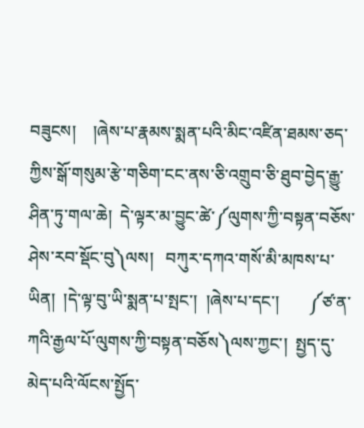བཟུངས།    །ཞེས་པ་རྣམས་སྨན་པའི་མིང་འཛིན་ཐམས་ཅད་ཀྱིས་སྒོ་གསུམ་རྩེ་གཅིག་ངང་ནས་ཅི་འགྲུབ་ཅི་ཐུབ་བྱེད་རྒྱུ་ཤིན་ཏུ་གལ་ཆེ།  དེ་ལྟར་མ་བྱུང་ཚེ་༼ལུགས་ཀྱི་བསྟན་བཅོས་ཤེས་རབ་སྡོང་བུ༽ལས།   བཀུར་དཀའ་གསོ་མི་མཁས་པ་ཡིན།  །དེ་ལྟ་བུ་ཡི་སྨན་པ་སྤང་།  །ཞེས་པ་དང་།       ༼ཙ་ན་ཀའི་རྒྱལ་པོ་ལུགས་ཀྱི་བསྟན་བཅོས༽ལས་ཀྱང་།  སྤྱད་དུ་མེད་པའི་ལོངས་སྤྱོད་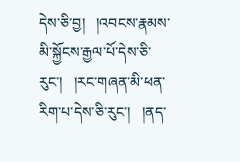དེས་ཅི་བྱ།   །འབངས་རྣམས་མི་སྐྱོངས་རྒྱལ་པོ་དེས་ཅི་རུང་།   །རང་གཞན་མི་ཕན་རིག་པ་དེས་ཅི་རུང་།   །ནད་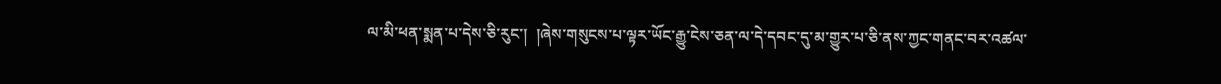ལ་མི་ཕན་སྨན་པ་དེས་ཅི་རུང་།  །ཞེས་གསུངས་པ་ལྟར་ཡོང་རྒྱུ་ངེས་ཅན་ལ་དེ་དབང་དུ་མ་གྱུར་པ་ཅི་ནས་ཀྱང་གནང་བར་འཚལ་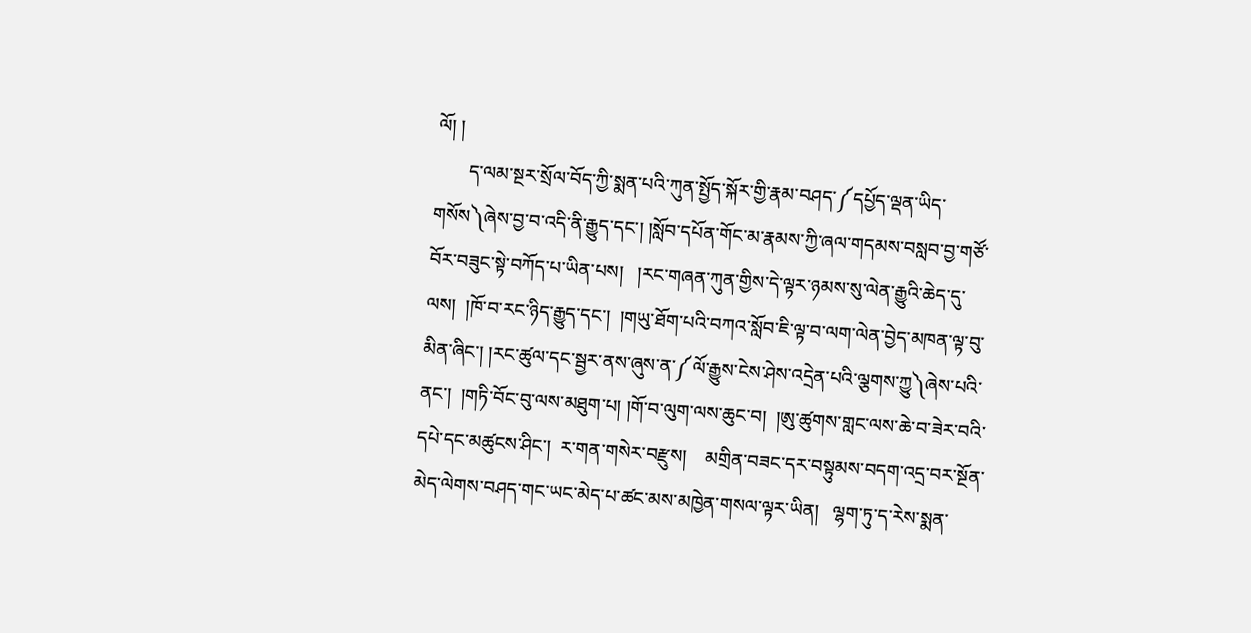ལོ། །
       ད་ལམ་སྔར་སྲོལ་བོད་ཀྱི་སྨན་པའི་ཀུན་སྤྱོད་སྐོར་གྱི་རྣམ་བཤད་༼དཔྱོད་ལྡན་ཡིད་གསོས༽ཞེས་བྱ་བ་འདི་ནི་རྒྱུད་དང་། །སློབ་དཔོན་གོང་མ་རྣམས་ཀྱི་ཞལ་གདམས་བསླབ་བྱ་གཙོ་བོར་བཟུང་སྟེ་བཀོད་པ་ཡིན་པས།   །རང་གཞན་ཀུན་གྱིས་དེ་ལྟར་ཉམས་སུ་ལེན་རྒྱུའི་ཆེད་དུ་ལས།  །ཁོ་བ་རང་ཉིད་རྒྱུད་དང་།  །གཡུ་ཐོག་པའི་བཀའ་སློབ་ཇི་ལྟ་བ་ལག་ལེན་བྱེད་མཁན་ལྟ་བུ་མིན་ཞིང་། །རང་ཚུལ་དང་སྦྱར་ནས་ཞུས་ན་༼ལོ་རྒྱུས་ངེས་ཤེས་འདྲེན་པའི་ལྕགས་ཀྱུ༽ཞེས་པའི་ནང་།  །གཏི་བོང་བུ་ལས་མཐུག་པ། །གོ་བ་ལུག་ལས་ཆུང་བ།  །ཨུ་ཚུགས་གླང་ལས་ཆེ་བ་ཟེར་བའི་དཔེ་དང་མཚུངས་ཤིང་།  ར་གན་གསེར་བརྫུས།    མགྲིན་བཟང་དར་བསྟུམས་བདག་འདྲ་བར་སྔོན་མེད་ལེགས་བཤད་གང་ཡང་མེད་པ་ཚང་མས་མཁྱེན་གསལ་ལྟར་ཡིན།   ལྷག་ཏུ་ད་རེས་སྨན་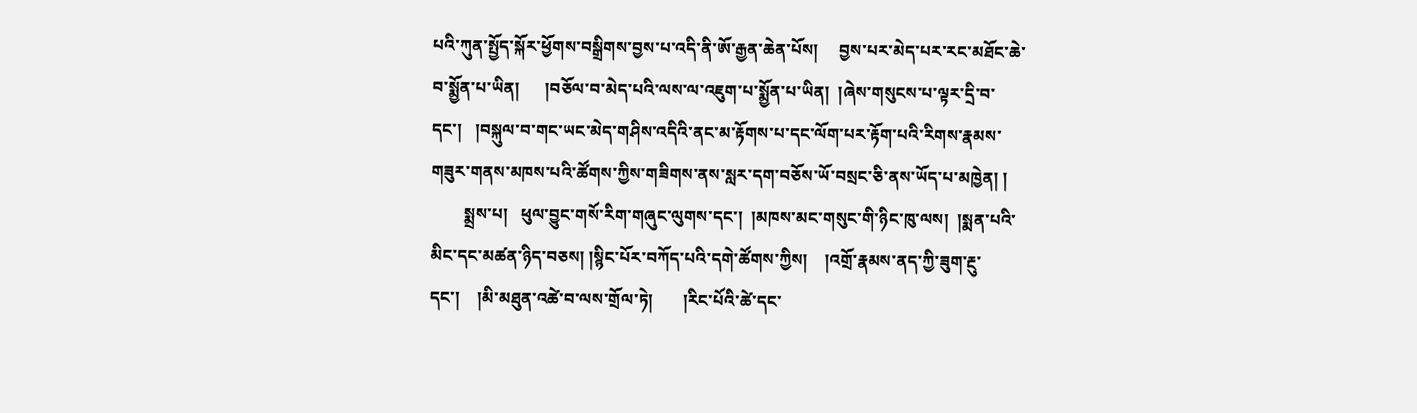པའི་ཀུན་སྤྱོད་སྐོར་ཕྱོགས་བསྒྲིགས་བྱས་པ་འདི་ནི་ཨོ་རྒྱན་ཆེན་པོས།     བྱས་པར་མེད་པར་རང་མཐོང་ཆེ་བ་སྨྱོན་པ་ཡིན།      །བཅོལ་བ་མེད་པའི་ལས་ལ་འཇུག་པ་སྨྱོན་པ་ཡིན།  །ཞེས་གསུངས་པ་ལྟར་དྲི་བ་དང་།   །བསྐུལ་བ་གང་ཡང་མེད་གཤིས་འདིའི་ནང་མ་རྟོགས་པ་དང་ལོག་པར་རྟོག་པའི་རིགས་རྣམས་གཟུར་གནས་མཁས་པའི་ཚོགས་ཀྱིས་གཟིགས་ནས་སླར་དག་བཅོས་ཡོ་བསྲང་ཅི་ནས་ཡོད་པ་མཁྱེན། །
        སྨྲས་པ།   ཕུལ་བྱུང་གསོ་རིག་གཞུང་ལུགས་དང་།  །མཁས་མང་གསུང་གི་ཉིང་ཁུ་ལས།  །སྨན་པའི་མིང་དང་མཚན་ཉིད་བཅས། །སྙིང་པོར་བཀོད་པའི་དགེ་ཚོགས་ཀྱིས།    །འགྲོ་རྣམས་ནད་ཀྱི་ཟུག་རྔུ་དང་།    །མི་མཐུན་འཚེ་བ་ལས་གྲོལ་ཏེ།       །རིང་པོའི་ཚེ་དང་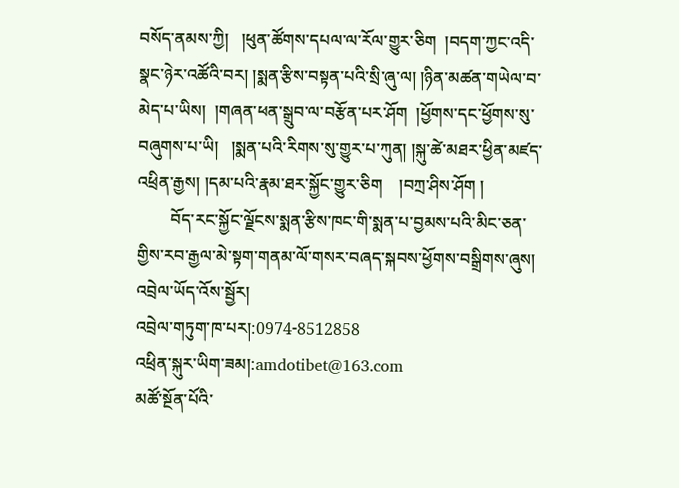བསོད་ནམས་ཀྱི།   །ཕུན་ཚོགས་དཔལ་ལ་རོལ་གྱུར་ཅིག  །བདག་ཀྱང་འདི་སྣང་ཉེར་འཚོའི་བར། །སྨན་རྩིས་བསྟན་པའི་སྲི་ཞུ་ལ། །ཉིན་མཚན་གཡེལ་བ་མེད་པ་ཡིས།  །གཞན་ཕན་སྒྲུབ་ལ་བརྩོན་པར་ཤོག  །ཕྱོགས་དང་ཕྱོགས་སུ་བཞུགས་པ་ཡི།   །སྨན་པའི་རིགས་སུ་གྱུར་པ་ཀུན། །སྐུ་ཚེ་མཐར་ཕྱིན་མཛད་འཕྲིན་རྒྱས། །དམ་པའི་རྣམ་ཐར་སྐྱོང་གྱུར་ཅིག    །བཀྲ་ཤིས་ཤོག །
        བོད་རང་སྐྱོང་ལྗོངས་སྨན་རྩིས་ཁང་གི་སྨན་པ་བྱམས་པའི་མིང་ཅན་གྱིས་རབ་རྒྱལ་མེ་སྟག་གནམ་ལོ་གསར་བཞད་སྐབས་ཕྱོགས་བསྒྲིགས་ཞུས།
འབྲེལ་ཡོད་འོས་སྦྱོར།
འབྲེལ་གཏུག་ཁ་པར།:0974-8512858
འཕྲིན་སྐུར་ཡིག་ཟམ།:amdotibet@163.com
མཚོ་སྔོན་པོའི་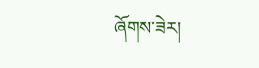ཞོགས་ཟེར།